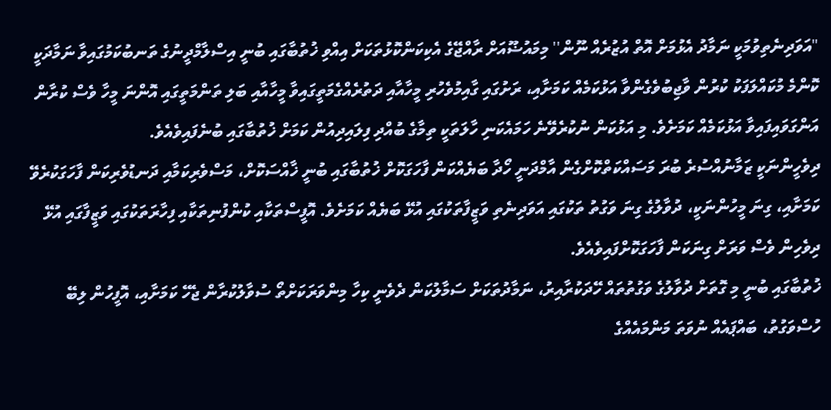"އަވަދިނެތިވުމަކީ ނަމާދު އެޅުމަށް އޮތް އުޒުރެއް ނޫން'' މިމައުޟޫއަށް ރާއްޖޭގެ އެކިކަންކޮޅުތަކަށް އިއްވި ޚުތުބާގައި ބުނީ އިސްލާމްދީނުގެ ތަނބުކަމުގައިވާ ނަމާދަކީ ކޮންމެ މުކައްލަފަކު ކުރުން ވާޖިބުވެގެންވާ އަޅުކަމެއް ކަމަށާއި، ރަށުގައި ގާއިމުވެހުރި މީހާއާއި ދަތުރެއްގެމަތީގައިވާ މީހާއާއި ބަލި ތަންމަތީގައި އޮންނަ މީހާ ވެސް ކުރާން އަންގަވައިފައިވާ އަޅުކަމެއް ކަމަށެވެ. މި އަޅުކަން ނުކުރެވޭނެ ހަމައެކަނި ހާލަތަކީ ތިމާގެ ބުއްދި ފިލައިދިއުން ކަމަށް ޚުތުބާގައި ބުނެފައިވެއެވެ.
ދިވެހީންނަކީ ޒަމާނުއްސުރެ ބުރަ މަސައްކަތްކޮށްގެން އާމްދަނީ ހޯދާ ބަޔެއްކަން ފާހަގަކޮށް ޚުތުބާގައި ބުނީ ޚާއްސަކޮށް، މަސްވެރިކަމާއި ދަނޑުވެރިކަން ފާހަގަކުރެވޭ ކަމަށާއި، ގިނަ މީހުންނަކީ، ދުވާލުގެ ގިނަ ވަގުތު ތަކުގައި އަވަދިނެތި ވަޒީފާތަކުގައި އުޅޭ ބަޔެއް ކަމަށެވެ. އޮފީސްތަކާއި ކުންފުނިތަކާއި ފިހާރަތަކުގައި ވަޒީފާގައި އުޅޭ ދިވެހިން ވެސް ވަރަށް ގިނަކަން ފާހަގަކޮށްފައިވެއެވެ.
ޚުތުބާގައި ބުނީ މި ގޮތަށް ދުވާލުގެ ވަގުތުތައް ހޭދަކުރާއިރު، ނަމާދުތަކަށް ސަމާލުކަން ދެވެނީ ކިހާ މިންވަރަކަށްތޯ ސުވާލުކުރާން ޖެހޭ ކަމަށާއި، އޮފީހުން ލިބޭ ހުސްވަގުތު، ބައްޕައެއް ނުވަތަ މަންމައެއްގެ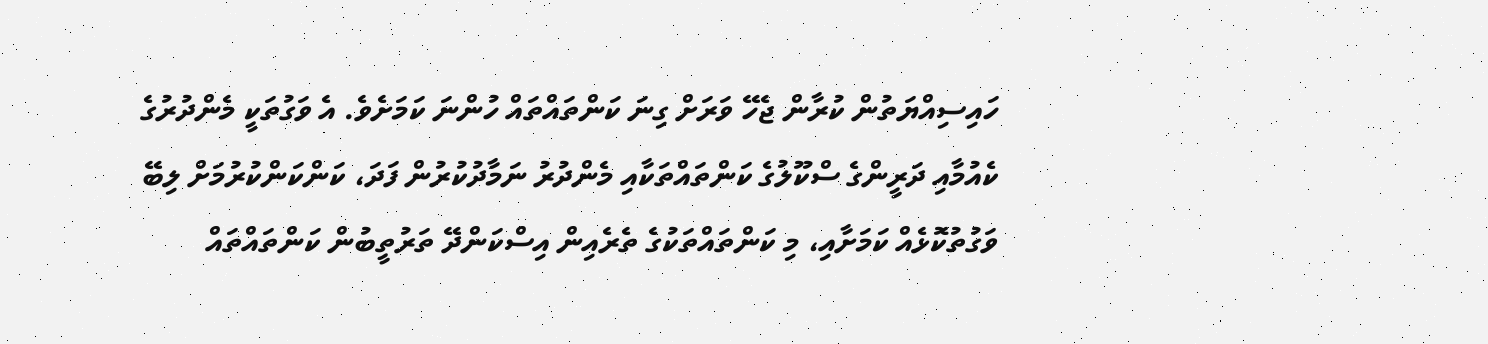ހައިސިއްޔަތުން ކުރާން ޖެހޭ ވަރަށް ގިނަ ކަންތައްތައް ހުންނަ ކަމަށެވެ. އެ ވަގުތަކީ މެންދުރުގެ ކެއުމާއި ދަރީންގެ ސްކޫލުގެ ކަންތައްތަކާއި މެންދުރު ނަމާދުކުރުން ފަދަ، ކަންކަންކުރުމަށް ލިބޭ ވަގުތުކޮޅެއް ކަމަށާއި، މި ކަންތައްތަކުގެ ތެރެއިން އިސްކަންދޭ ތަރުތީބުން ކަންތައްތައް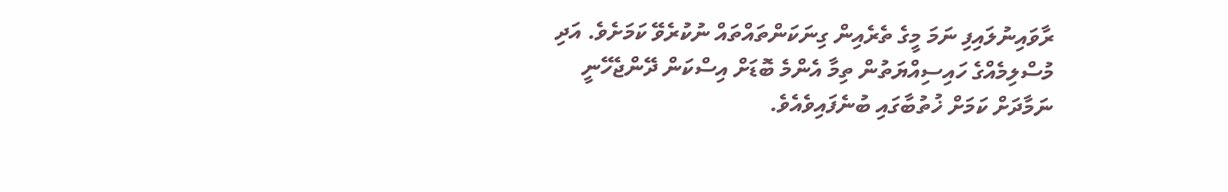ރާވައިނުލައިފި ނަމަ މީގެ ތެރެއިން ގިނަކަންތައްތައް ނުކުރެވޭ ކަމަށެވެ. އަދި މުސްލިމެއްގެ ހައިސިއްޔަތުން ތިމާ އެންމެ ބޮޑަށް އިސްކަން ދޭންޖެހޭނީ ނަމާދަށް ކަމަށް ޚުތުބާގައި ބުނެފައިވެއެވެ.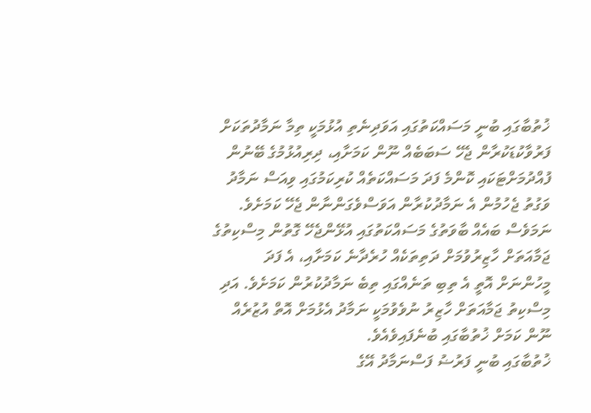ޚުތުބާގައި ބުނީ މަސައްކަތުގައި އަވަދިނެތި އުޅުމަކީ ތިމާ ނަމާދުތަކަށް ފަރުވާކުޑަކުރާން ޖެހޭ ސަބަބެއް ނޫން ކަމަށާއި، ދިރިއުޅުމުގެ ބޭނުން ފުއްދުމަށްޓަކައި ކޮންމެ ފަދަ މަސައްކަތެއް ކުރިކަމުގައި ވިއަސް ނަމާދު ވަގުތު ޖެހުމުން އެ ނަމާދުކުރާން އަވަސްވެގަންނާން ޖެހޭ ކަމަށެވެ. ނަމަވެސް ބައެއް ބާވަތުގެ މަސައްކަތުގައި އުޅޭންޖެހޭ ގޮތުން މިސްކިތުގެ ޖަމާއަތަށް ހާޒިރުވުމަށް ދަތިތަކެއް ހުރެދާނެ ކަމަށާއި، އެ ފަދަ މީހުންނަށް އޮތީ އެ ތިބި ތަނެއްގައި ތިބެ ނަމާދުކުރުން ކަމަށެވެ. އަދި މިސްކިތު ޖަމާއަތަށް ހާޒިރު ނުވެވުމަކީ ނަމާދު އެޅުމަށް އޮތް އުޒުރެއް ނޫން ކަމަށް ޚުތުބާގައި ބުނެފައިވެއެވެ.
ޚުތުބާގައި ބުނީ ފަރުޟު ފަސްނަމާދު އޭގެ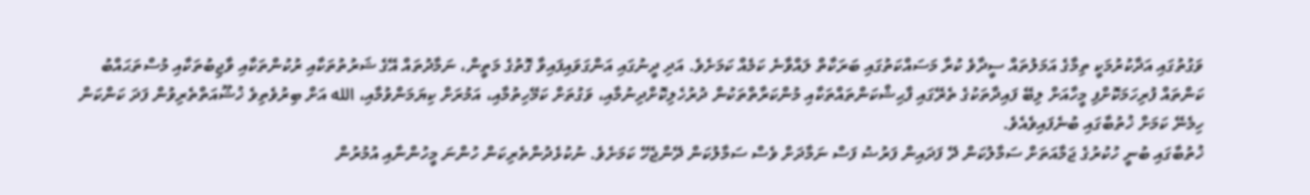ވަގުތުގައި އަދާކުރުމަކީ ތިމާގެ އަމަލުތައް ސީދާވެ ކުރާ މަސައްކަތުގައި ބަރަކާތް ލައްވާނެ ކަމެއް ކަމަށެވެ. އަދި ދީނުގައި އަންގަވައިފައިވާ ގޮތުގެ މަތީން، ނަމާދުތައް އޭގެ ޝަރުތުތަކާއި ރުކުންތަކާއި ވާޖިބުތަކާއި މުސްތަޙައްބު ކަންތައް ފުރިހަމަކޮށްފި މީހާއަށް ލިބޭ ފައިދާތަކުގެ ތެރޭގައި ފާޙިޝްކަންތައްތަކާއި މުންކަރާތްތަކުން ދުރުހެލިކޮށްދިނުމާއި، ވަގުތަށް ކަމޭހިތުމާއި، އަމުރަށް ކިޔަމަންވުމާއި، الله އަށް ބިރުވެތިވެ ޚުޝޫއަތްތެރިވުން ފަދަ ކަންކަން ހިމެނޭ ކަމަށް ޚުތުބާގައި ބުނެފައިވެއެވެ.
ޚުތުބާގައި ބުނީ ހުކުރުގެ ޖަމާއަތަށް ސަމާލުކަން ދޭ ފަދައިން ފަރުޟު ފަސް ނަމާދަށް ވެސް ސަމާލުކަން ދޭންޖެހޭ ކަމަށެވެ. ނުކުޅެދުންތެރިކަން ހުންނަ މީހުންނާއި އުމުރުން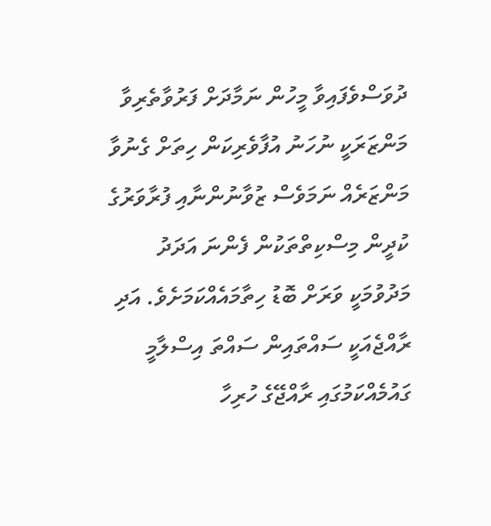ދުވަސްވެފައިވާ މީހުން ނަމާދަށް ފަރުވާތެރިވާ މަންޒަރަކީ ނުހަނު އުފާވެރިކަން ހިތަށް ގެނުވާ މަންޒަރެއް ނަމަވެސް ޒުވާނުންނާއި ފުރާވަރުގެ ކުދީން މިސްކިތްތަކުން ފެންނަ އަދަދު މަދުވުމަކީ ވަރަށް ބޮޑު ހިތާމައެއްކަމަށެވެ. އަދި ރާއްޖެއަކީ ސައްތައިން ސައްތަ އިސްލާމީ ގައުމެއްކަމުގައި ރާއްޖޭގެ ހުރިހާ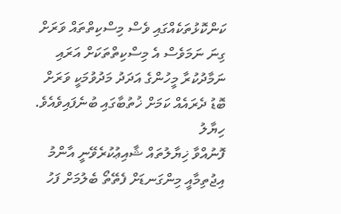ކަންކޮޅުތަކެއްގައި ވެސް މިސްކިތްތައް ވަރަށް ގިނަ ނަމަވެސް އެ މިސްކިތްތަކަށް އަރައި ނަމާދުކުރާ މީހުންގެ އަދަދު މަދުވުމަކީ ވަރަށް ބޮޑު ދެރައެއް ކަމަށް ޚުތުބާގައި ބުނެފައިވެއެވެ.
ހިޔާލު
ފޮނުއްވާ ޚިޔާލުތައް ޝާއިޢުކުރެވޭނީ އާންމު އިޖުތިމާއީ މިންގަނޑަށް ފެތޭތޯ ބެލުމަށް ފަހު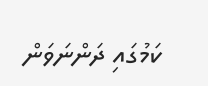ކަމުގައި ދަންނަވަން